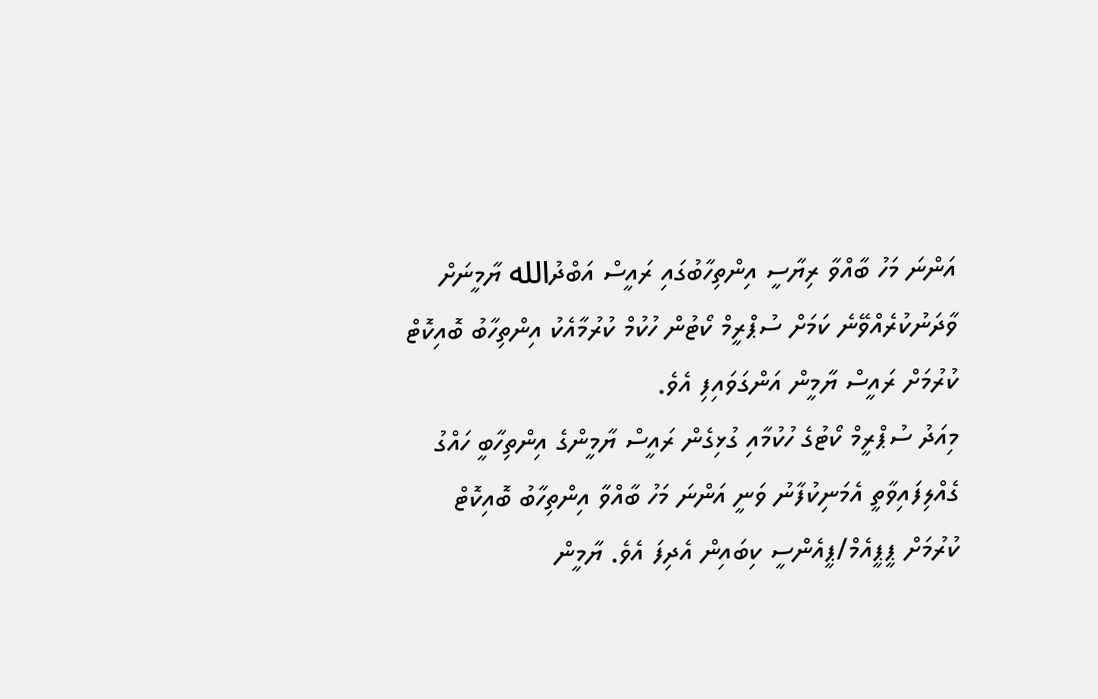އަންނަ މަހު ބާއްވާ ރިޔާސީ އިންތިހާބުގައި ރައީސް އަބްދުالله ޔާމީނަށް ވާދަނުކުރެއްވޭނެ ކަމަށް ސުޕްރީމް ކޯޓުން ހުކުމް ކުރުމާއެކު އިންތިހާބު ބޮއިކޮޓް ކުރުމަށް ރައީސް ޔާމީން އަންގަވައިފި އެވެ.
މިއަދު ސުޕްރީމް ކޯޓުގެ ހުކުމާއި ގުޅިގެން ރައީސް ޔާމީންގެ އިންތިހާބީ ހައްގު ގެއްލިފައިވާތީ އެމަނިކުފާނު ވަނީ އަންނަ މަހު ބާއްވާ އިންތިހާބު ބޮއިކޮޓް ކުރުމަށް ޕީޕީއެމް/ޕީއެންސީ ކިބައިން އެދިފަ އެވެ. ޔާމީން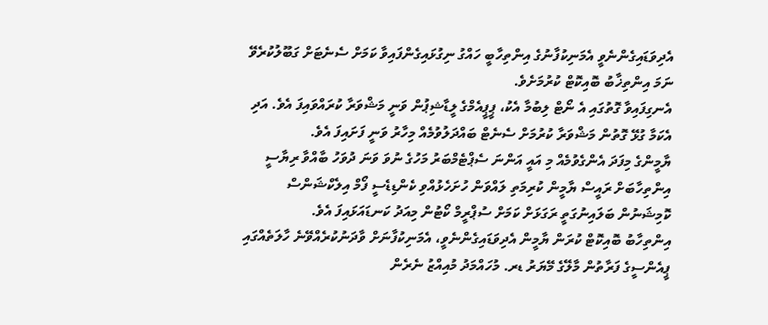އެދިވަޑައިގެންނެވީ އެމަނިކުފާނުގެ އިންތިހާބީ ހައްގު ނިގުޅައިގެންފައިވާ ކަމަށް ސެނެޓަށް ގަބޫލުކުރެވޭ ނަމަ އިންތިޚާބު ބޮއިކޮޓް ކުރުމަށެވެ.
އެނގިފައިވާ ގޮތުގައި އެ ނޯޓް ލިބުމާ އެކު، ޕީޕީއެމްގެ ލީޑާޝިޕުން ވަނީ މަޝްވަރާ ކުރައްވައިފަ އެވެ. އަދި އެކަމާ ގުޅޭ ގޮތުން މަޝްވަރާ ކުރުމަށް ސެނެޓް ބައްދަލުވުމެއް މިހާރު ވަނީ ފަށައިފަ އެވެ.
ޔާމީންގެ މިފަދަ އެންގެވުމެއް މި އައީ އަންނަ ސެޕްޓެމްބަރު މަހުގެ ނުވަ ވަނަ ދުވަހު ބާއްވާ ރިޔާސީ އިންތިހާބަށް ރައީސް ޔާމީން ކުރިމަތި ލައްވަން ހުށަހެޅުއްވި ކެންޑިޑެސީ ފޯމް އިލެކްޝަންސް ކޮމިޝަނުން ބަލައިނުގަތީ ރަގަޅަށް ކަމަށް ސުޕްރީމް ކޯޓުން މިއަދު ކަނޑައަޅައިފަ އެވެ.
އިންތިހާބު ބޮއިކޮޓް ކުރަން ޔާމީން އެދިވަޑައިގެންނެވީ، އެމަނިކުފާނަށް ވާދަނުކުރެއްވޭނެ ހާލަތެއްގައި ޕީއެންސީގެ ފަރާތުން މާލޭގެ މޭޔަރު ޑރ. މުހައްމަދު މުއިއްޒު ނެރެން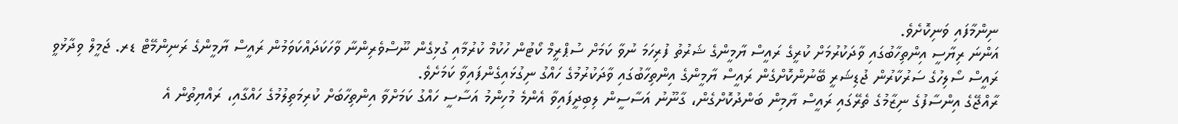ނިންމާފައި ވަނިކޮށެވެ.
އަންނަ ރިޔާސީ އިންތިހާބުގައި ވާދަކުރުމަށް ކުރީގެ ރައީސް ޔާމީންގެ ޝަރުތު ފުރިހަމަ ނުވާ ކަމަށް ސުޕްރީމް ކޯޓުން ހުކުމް ކުރުމާއި ގުޅިގެން ނޫސްވެރިންނާ ވާހަކަދައްކަވަމުން ރައީސް ޔާމީންގެ ރަނިންމޭޓް ޑރ. ޖަމީލް ވިދާޅުވީ ރައީސް ސޯލިހުގެ ސަރުކާރުން ޖުޑިޝަރީ ބޭނުންކޮށްގެން ރައީސް ޔާމީންގެ އިންތިހާބުގައި ވާދަކުރުމުގެ ހައްގު ނިގުޅައިގެންފައިވާ ކަމަށެވެ.
ރާއްޖޭގެ އިންސާފުގެ ނިޒާމުގެ ތެރޭގައި ރައީސް ޔާމިން ބަންދުކޮށްގެން، ގާނޫނު އަސާސީން ލިބިދީފައިވާ އެންމެ މުހިންމު އަސާސީ ހައްގު ކަމަށްވާ އިންތިހާބަށް ކުރިމަތިލުމުގެ ހައްގާއި، ރައްޔިތުން އެ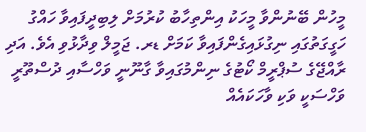މީހުން ބޭނުންވާ މީހަކު އިންތިހާބު ކުރުމަށް ލިބިދީފައިވާ ހައްގު ހަގީގަތުގައި ނިގުޅައިގެންފައިވާ ކަމަށް ޑރ. ޖަމީލް ވިދާޅުވި އެވެ. އަދި ރާއްޖޭގެ ސުޕްރީމް ކޯޓުގެ ނިންމުގައިވާ ގާނޫނީ ވަހްސާއި ދުސްތޫރީ ވަހްސަކީ ވަކި ވާހަކައެއް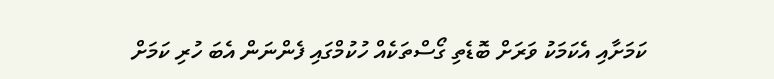ކަމަށާއި އެކަމަކު ވަރަށް ބޮޑެތި ގޯސްތަކެއް ހުކުމްގައި ފެންނަން އެބަ ހުރި ކަމަށް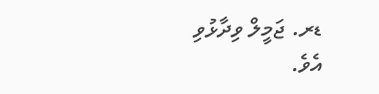ޑރ. ޖަމީލް ވިދާޅުވި އެވެ.